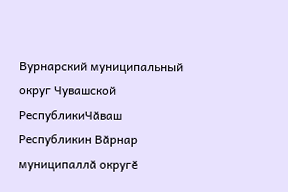Вурнарский муниципальный округ Чувашской РеспубликиЧӑваш Республикин Вӑрнар муниципаллӑ округӗ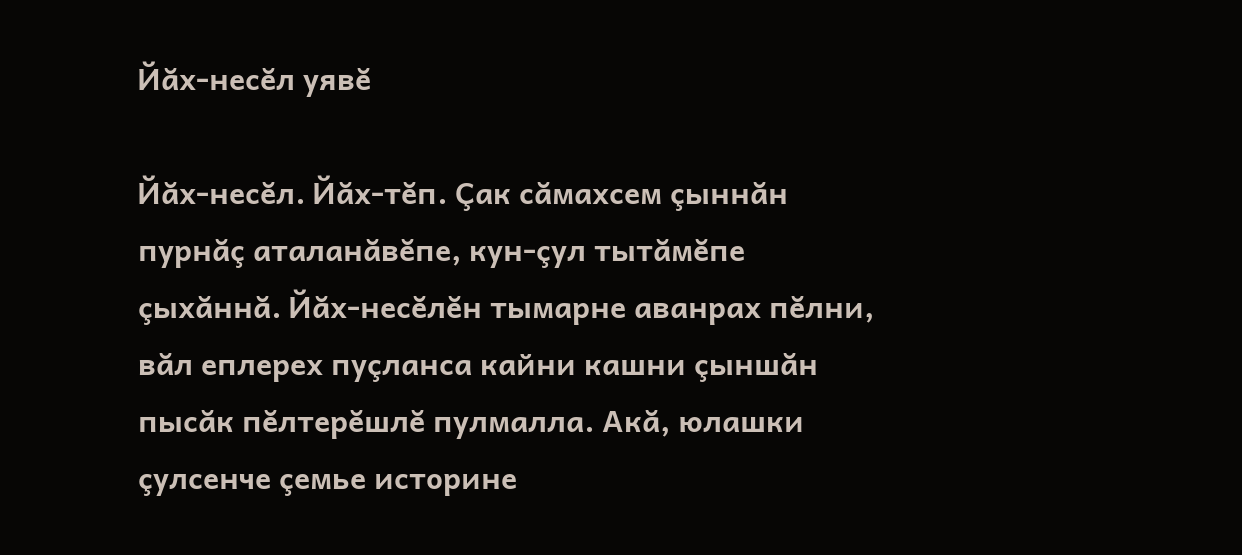Йăх-несĕл уявĕ

Йăх-несĕл. Йăх-тĕп. Çак сăмахсем çыннăн пурнăç аталанăвĕпе, кун-çул тытăмĕпе çыхăннă. Йăх-несĕлĕн тымарне аванрах пĕлни, вăл еплерех пуçланса кайни кашни çыншăн пысăк пĕлтерĕшлĕ пулмалла. Акă, юлашки çулсенче çемье историне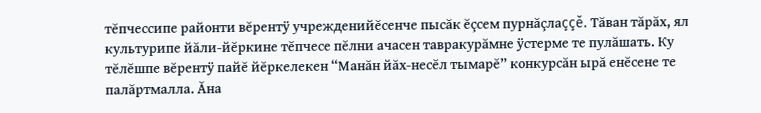тĕпчессипе районти вĕрентÿ учрежденийĕсенче пысăк ĕçсем пурнăçлаççĕ. Тăван тăрăх, ял культурипе йăли-йĕркине тĕпчесе пĕлни ачасен тавракурăмне ÿстерме те пулăшать. Ку тĕлĕшпе вĕрентÿ пайĕ йĕркелекен “Манăн йăх-несĕл тымарĕ” конкурсăн ырă енĕсене те палăртмалла. Ăна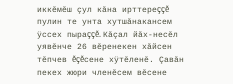иккĕмĕш çул кăна ирттереççĕ пулин те унта хутшăнакансем ÿссех пыраççĕ. Кăçал йăх-несĕл уявĕнче 26 вĕренекен хăйсен тĕпчев ĕçĕсене хÿтĕленĕ. Çавăн пекех жюри членĕсем вĕсене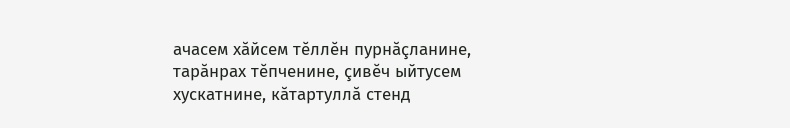ачасем хăйсем тĕллĕн пурнăçланине, тарăнрах тĕпченине, çивĕч ыйтусем хускатнине, кăтартуллă стенд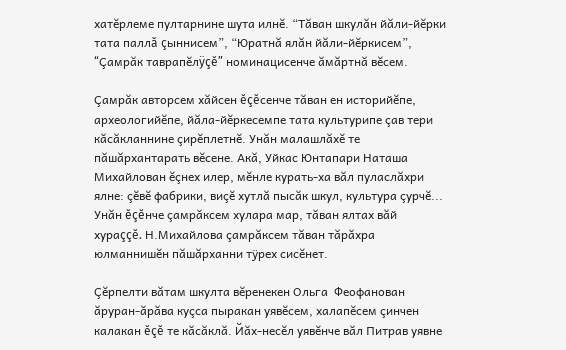хатĕрлеме пултарнине шута илнĕ. “Тăван шкулăн йăли-йĕрки тата паллă çыннисем”, “Юратнă ялăн йăли-йĕркисем”, “Çамрăк таврапĕлÿçĕ” номинацисенче ăмăртнă вĕсем.

Çамрăк авторсем хăйсен ĕçĕсенче тăван ен историйĕпе, археологийĕпе, йăла-йĕркесемпе тата культурипе çав тери кăсăкланнине çирĕплетнĕ. Унăн малашлăхĕ те пăшăрхантарать вĕсене. Акă, Уйкас Юнтапари Наташа Михайлован ĕçнех илер, мĕнле курать-ха вăл пуласлăхри ялне: çĕвĕ фабрики, виçĕ хутлă пысăк шкул, культура çурчĕ... Унăн ĕçĕнче çамрăксем хулара мар, тăван ялтах вăй хураççĕ. Н.Михайлова çамрăксем тăван тăрăхра юлманнишĕн пăшăрханни тÿрех сисĕнет.

Çĕрпелти вăтам шкулта вĕренекен Ольга  Феофанован ăруран-ăрăва куçса пыракан уявĕсем, халапĕсем çинчен калакан ĕçĕ те кăсăклă. Йăх-несĕл уявĕнче вăл Питрав уявне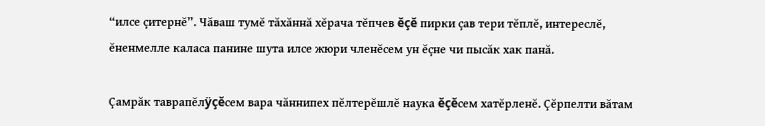“илсе çитернĕ”. Чăваш тумĕ тăхăннă хĕрача тĕпчев ĕçĕ пирки çав тери тĕплĕ, интереслĕ, ĕненмелле каласа панине шута илсе жюри членĕсем ун ĕçне чи пысăк хак панă.

Çамрăк таврапĕлÿçĕсем вара чăннипех пĕлтерĕшлĕ наука ĕçĕсем хатĕрленĕ. Çĕрпелти вăтам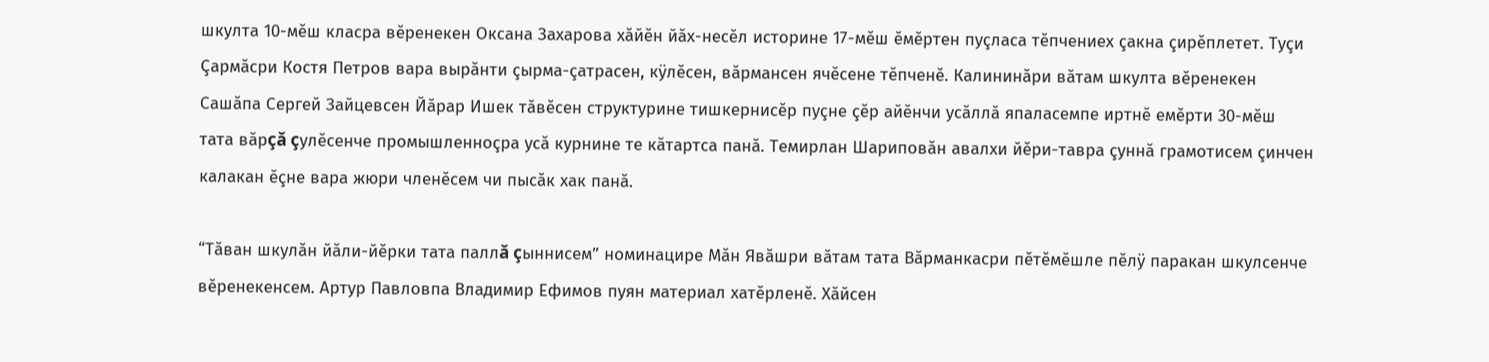шкулта 10-мĕш класра вĕренекен Оксана Захарова хăйĕн йăх-несĕл историне 17-мĕш ĕмĕртен пуçласа тĕпчениех çакна çирĕплетет. Туçи Çармăсри Костя Петров вара вырăнти çырма-çатрасен, кÿлĕсен, вăрмансен ячĕсене тĕпченĕ. Калининăри вăтам шкулта вĕренекен Сашăпа Сергей Зайцевсен Йăрар Ишек тăвĕсен структурине тишкернисĕр пуçне çĕр айĕнчи усăллă япаласемпе иртнĕ емĕрти 30-мĕш тата вăрçă çулĕсенче промышленноçра усă курнине те кăтартса панă. Темирлан Шариповăн авалхи йĕри-тавра çуннă грамотисем çинчен калакан ĕçне вара жюри членĕсем чи пысăк хак панă.

“Тăван шкулăн йăли-йĕрки тата паллă çыннисем” номинацире Мăн Явăшри вăтам тата Вăрманкасри пĕтĕмĕшле пĕлÿ паракан шкулсенче вĕренекенсем. Артур Павловпа Владимир Ефимов пуян материал хатĕрленĕ. Хăйсен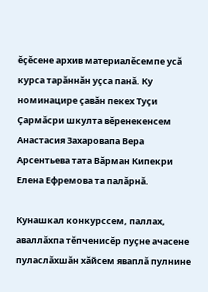ĕçĕсене архив материалĕсемпе усă курса тарăннăн уçса панă. Ку номинацире çавăн пекех Туçи Çармăсри шкулта вĕренекенсем Анастасия Захаровапа Вера Арсентьева тата Вăрман Кипекри Елена Ефремова та палăрнă.

Кунашкал конкурссем, паллах, аваллăхпа тĕпченисĕр пуçне ачасене пуласлăхшăн хăйсем яваплă пулнине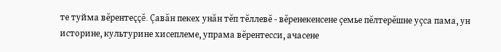те туйма вĕрентеççĕ. Çавăн пекех унăн тĕп тĕллевĕ - вĕренекенсене çемье пĕлтерĕшне уçса пама, ун историне, культурине хисеплеме, упрама вĕрентесси, ачасене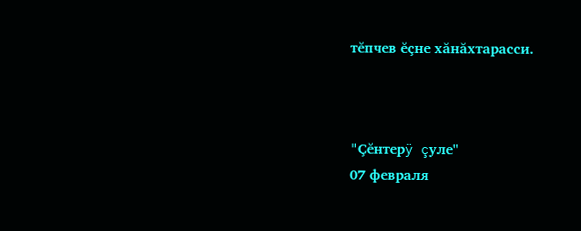тĕпчев ĕçне хăнăхтарасси.



"Çĕнтерÿ çуле"
07 февраля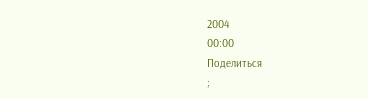2004
00:00
Поделиться
;